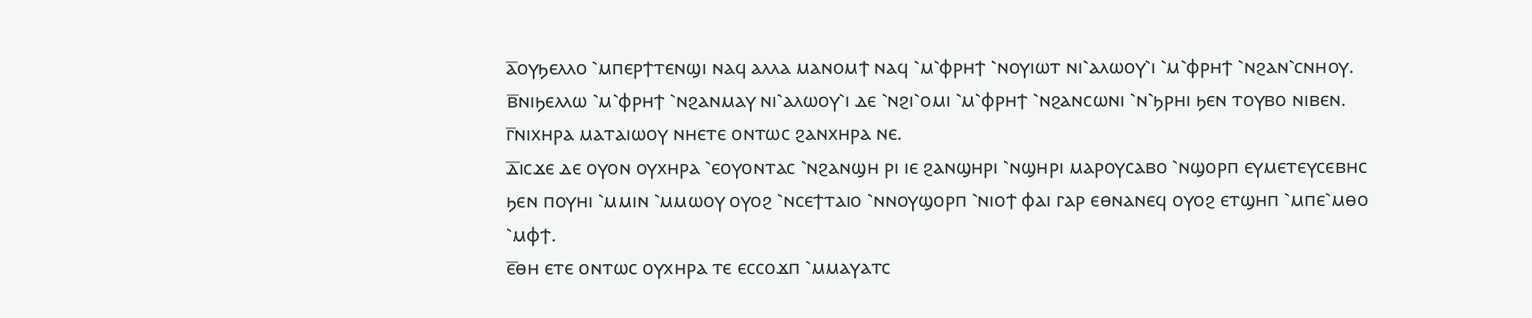ⲁ̅ⲟⲩϧⲉⲗⲗⲟ ⳿ⲙⲡⲉⲣϯⲧⲉⲛϣⲓ ⲛⲁϥ ⲁⲗⲗⲁ ⲙⲁⲛⲟⲙϯ ⲛⲁϥ ⳿ⲙ⳿ⲫⲣⲏϯ ⳿ⲛⲟⲩⲓⲱⲧ ⲛⲓ⳿ⲁⲗⲱⲟⲩ⳿ⲓ ⳿ⲙ⳿ⲫⲣⲏϯ ⳿ⲛϩⲁⲛ⳿ⲥⲛⲏⲟⲩ.
ⲃ̅ⲛⲓϧⲉⲗⲗⲱ ⳿ⲙ⳿ⲫⲣⲏϯ ⳿ⲛϩⲁⲛⲙⲁⲩ ⲛⲓ⳿ⲁⲗⲱⲟⲩ⳿ⲓ ⲇⲉ ⳿ⲛϩⲓ⳿ⲟⲙⲓ ⳿ⲙ⳿ⲫⲣⲏϯ ⳿ⲛϩⲁⲛⲥⲱⲛⲓ ⳿ⲛ⳿ϧⲣⲏⲓ ϧⲉⲛ ⲧⲟⲩⲃⲟ ⲛⲓⲃⲉⲛ.
ⲅ̅ⲛⲓⲭⲏⲣⲁ ⲙⲁⲧⲁⲓⲱⲟⲩ ⲛⲏⲉⲧⲉ ⲟⲛⲧⲱⲥ ϩⲁⲛⲭⲏⲣⲁ ⲛⲉ.
ⲇ̅ⲓⲥϫⲉ ⲇⲉ ⲟⲩⲟⲛ ⲟⲩⲭⲏⲣⲁ ⳿ⲉⲟⲩⲟⲛⲧⲁⲥ ⳿ⲛϩⲁⲛϣⲏ ⲣⲓ ⲓⲉ ϩⲁⲛϣⲏⲣⲓ ⳿ⲛϣⲏⲣⲓ ⲙⲁⲣⲟⲩⲥⲁⲃⲟ ⳿ⲛϣⲟⲣⲡ ⲉⲩⲙⲉⲧⲉⲩⲥⲉⲃⲏⲥ ϧⲉⲛ ⲡⲟⲩⲏⲓ ⳿ⲙⲙⲓⲛ ⳿ⲙⲙⲱⲟⲩ ⲟⲩⲟϩ ⳿ⲛⲥⲉϯⲧⲁⲓⲟ ⳿ⲛⲛⲟⲩϣⲟⲣⲡ ⳿ⲛⲓⲟϯ ⲫⲁⲓ ⲅⲁⲣ ⲉⲑⲛⲁⲛⲉϥ ⲟⲩⲟϩ ⲉⲧϣⲏⲡ ⳿ⲙⲡⲉ⳿ⲙⲑⲟ ⳿ⲙⲫϯ.
ⲉ̅ⲑⲏ ⲉⲧⲉ ⲟⲛⲧⲱⲥ ⲟⲩⲭⲏⲣⲁ ⲧⲉ ⲉⲥⲥⲟϫⲡ ⳿ⲙⲙⲁⲩⲁⲧⲥ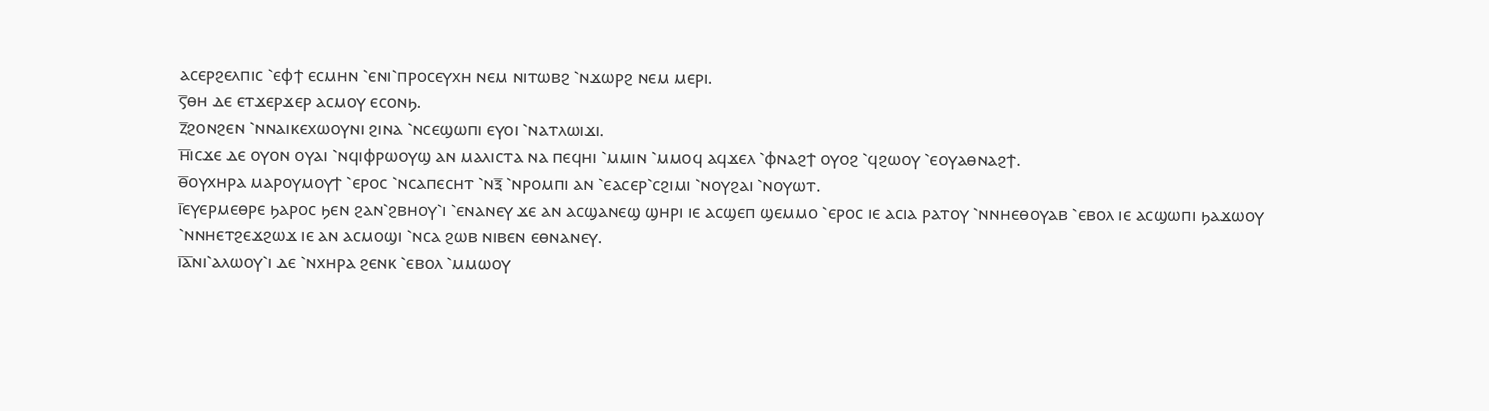ⲁⲥⲉⲣϩⲉⲗⲡⲓⲥ ⳿ⲉⲫϯ ⲉⲥⲙⲏⲛ ⳿ⲉⲛⲓ⳿ⲡⲣⲟⲥⲉⲩⲭⲏ ⲛⲉⲙ ⲛⲓⲧⲱⲃϩ ⳿ⲛϫⲱⲣϩ ⲛⲉⲙ ⲙⲉⲣⲓ.
ⲋ̅ⲑⲏ ⲇⲉ ⲉⲧϫⲉⲣϫⲉⲣ ⲁⲥⲙⲟⲩ ⲉⲥⲟⲛϧ.
ⲍ̅ϩⲟⲛϩⲉⲛ ⳿ⲛⲛⲁⲓⲕⲉⲭⲱⲟⲩⲛⲓ ϩⲓⲛⲁ ⳿ⲛⲥⲉϣⲱⲡⲓ ⲉⲩⲟⲓ ⳿ⲛⲁⲧⲗⲱⲓϫⲓ.
ⲏ̅ⲓⲥϫⲉ ⲇⲉ ⲟⲩⲟⲛ ⲟⲩⲁⲓ ⳿ⲛϥⲓⲫⲣⲱⲟⲩϣ ⲁⲛ ⲙⲁⲗⲓⲥⲧⲁ ⲛⲁ ⲡⲉϥⲏⲓ ⳿ⲙⲙⲓⲛ ⳿ⲙⲙⲟϥ ⲁϥϫⲉⲗ ⳿ⲫⲛⲁϩϯ ⲟⲩⲟϩ ⳿ϥϩⲱⲟⲩ ⳿ⲉⲟⲩⲁⲑⲛⲁϩϯ.
ⲑ̅ⲟⲩⲭⲏⲣⲁ ⲙⲁⲣⲟⲩⲙⲟⲩϯ ⳿ⲉⲣⲟⲥ ⳿ⲛⲥⲁⲡⲉⲥⲏⲧ ⳿ⲛⲝ̅ ⳿ⲛⲣⲟⲙⲡⲓ ⲁⲛ ⳿ⲉⲁⲥⲉⲣ⳿ⲥϩⲓⲙⲓ ⳿ⲛⲟⲩϩⲁⲓ ⳿ⲛⲟⲩⲱⲧ.
ⲓ̅ⲉⲩⲉⲣⲙⲉⲑⲣⲉ ϧⲁⲣⲟⲥ ϧⲉⲛ ϩⲁⲛ⳿ϩⲃⲏⲟⲩ⳿ⲓ ⳿ⲉⲛⲁⲛⲉⲩ ϫⲉ ⲁⲛ ⲁⲥϣⲁⲛⲉϣ ϣⲏⲣⲓ ⲓⲉ ⲁⲥϣⲉⲡ ϣⲉⲙⲙⲟ ⳿ⲉⲣⲟⲥ ⲓⲉ ⲁⲥⲓⲁ ⲣⲁⲧⲟⲩ ⳿ⲛⲛⲏⲉⲑⲟⲩⲁⲃ ⳿ⲉⲃⲟⲗ ⲓⲉ ⲁⲥϣⲱⲡⲓ ϧⲁϫⲱⲟⲩ ⳿ⲛⲛⲏⲉⲧϩⲉϫϩⲱϫ ⲓⲉ ⲁⲛ ⲁⲥⲙⲟϣⲓ ⳿ⲛⲥⲁ ϩⲱⲃ ⲛⲓⲃⲉⲛ ⲉⲑⲛⲁⲛⲉⲩ.
ⲓ̅ⲁ̅ⲛⲓ⳿ⲁⲗⲱⲟⲩ⳿ⲓ ⲇⲉ ⳿ⲛⲭⲏⲣⲁ ϩⲉⲛⲕ ⳿ⲉⲃⲟⲗ ⳿ⲙⲙⲱⲟⲩ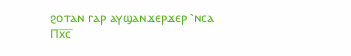ϩⲟⲧⲁⲛ ⲅⲁⲣ ⲁⲩϣⲁⲛϫⲉⲣϫⲉⲣ ⳿ⲛⲥⲁ Ⲡⲭ̅ⲥ̅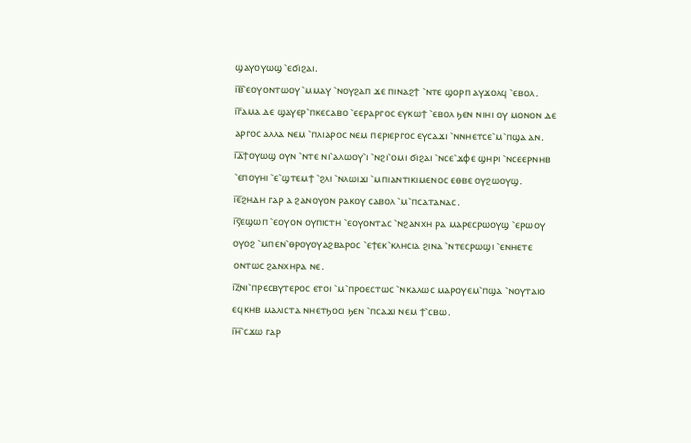ϣⲁⲩⲟⲩⲱϣ ⳿ⲉϭⲓϩⲁⲓ.
ⲓ̅ⲃ̅⳿ⲉⲟⲩⲟⲛⲧⲱⲟⲩ ⳿ⲙⲙⲁⲩ ⳿ⲛⲟⲩϩⲁⲡ ϫⲉ ⲡⲓⲛⲁϩϯ ⳿ⲛⲧⲉ ϣⲟⲣⲡ ⲁⲩϫⲟⲗϥ ⳿ⲉⲃⲟⲗ.
ⲓ̅ⲅ̅ⲁⲙⲁ ⲇⲉ ϣⲁⲩⲉⲣ⳿ⲡⲕⲉⲥⲁⲃⲟ ⳿ⲉⲉⲣⲁⲣⲅⲟⲥ ⲉⲩⲕⲱϯ ⳿ⲉⲃⲟⲗ ϧⲉⲛ ⲛⲓⲏⲓ ⲟⲩ ⲙⲟⲛⲟⲛ ⲇⲉ ⲁⲣⲅⲟⲥ ⲁⲗⲗⲁ ⲛⲉⲙ ⳿ⲡⲗⲓⲁⲣⲟⲥ ⲛⲉⲙ ⲡⲉⲣⲓⲉⲣⲅⲟⲥ ⲉⲩⲥⲁϫⲓ ⳿ⲛⲛⲏⲉⲧⲥⲉ⳿ⲙ⳿ⲡϣⲁ ⲁⲛ.
ⲓ̅ⲇ̅ϯⲟⲩⲱϣ ⲟⲩⲛ ⳿ⲛⲧⲉ ⲛⲓ⳿ⲁⲗⲱⲟⲩ⳿ⲓ ⳿ⲛϩⲓ⳿ⲟⲙⲓ ϭⲓϩⲁⲓ ⳿ⲛⲥⲉ⳿ϫⲫⲉ ϣⲏⲣⲓ ⳿ⲛⲥⲉⲉⲣⲛⲏⲃ ⳿ⲉⲡⲟⲩⲏⲓ ⳿ⲉ⳿ϣⲧⲉⲙϯ ⳿ϩⲗⲓ ⳿ⲛⲗⲱⲓϫⲓ ⳿ⲙⲡⲓⲁⲛⲧⲓⲕⲓⲙⲉⲛⲟⲥ ⲉⲑⲃⲉ ⲟⲩϩⲱⲟⲩϣ.
ⲓ̅ⲉ̅ϩⲏⲇⲏ ⲅⲁⲣ ⲁ ϩⲁⲛⲟⲩⲟⲛ ⲣⲁⲕⲟⲩ ⲥⲁⲃⲟⲗ ⳿ⲙ⳿ⲡⲥⲁⲧⲁⲛⲁⲥ.
ⲓ̅ⲋ̅ⲉϣⲱⲡ ⳿ⲉⲟⲩⲟⲛ ⲟⲩⲡⲓⲥⲧⲏ ⳿ⲉⲟⲩⲟⲛⲧⲁⲥ ⳿ⲛϩⲁⲛⲭⲏ ⲣⲁ ⲙⲁⲣⲉⲥⲣⲱⲟⲩϣ ⳿ⲉⲣⲱⲟⲩ ⲟⲩⲟϩ ⳿ⲙⲡⲉⲛ⳿ⲑⲣⲟⲩⲟⲩⲁϩⲃⲁⲣⲟⲥ ⳿ⲉϯⲉⲕ⳿ⲕⲗⲏⲥⲓⲁ ϩⲓⲛⲁ ⳿ⲛⲧⲉⲥⲣⲱϣⲓ ⳿ⲉⲛⲏⲉⲧⲉ ⲟⲛⲧⲱⲥ ϩⲁⲛⲭⲏⲣⲁ ⲛⲉ.
ⲓ̅ⲍ̅ⲛⲓ⳿ⲡⲣⲉⲥⲃⲩⲧⲉⲣⲟⲥ ⲉⲧⲟⲓ ⳿ⲙ⳿ⲡⲣⲟⲉⲥⲧⲱⲥ ⳿ⲛⲕⲁⲗⲱⲥ ⲙⲁⲣⲟⲩⲉⲙ⳿ⲡϣⲁ ⳿ⲛⲟⲩⲧⲁⲓⲟ ⲉϥⲕⲏⲃ ⲙⲁⲗⲓⲥⲧⲁ ⲛⲏⲉⲧϧⲟⲥⲓ ϧⲉⲛ ⳿ⲡⲥⲁϫⲓ ⲛⲉⲙ ϯ⳿ⲥⲃⲱ.
ⲓ̅ⲏ̅⳿ⲥϫⲱ ⲅⲁⲣ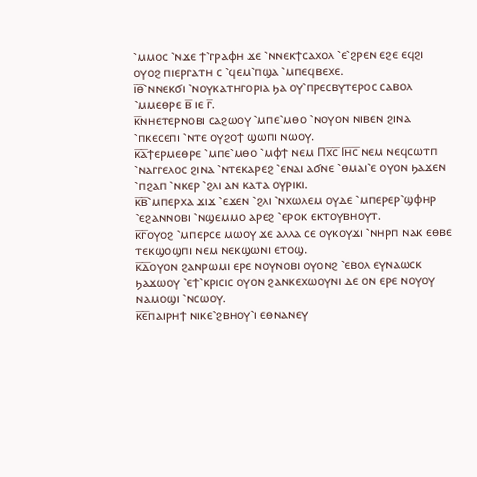⳿ⲙⲙⲟⲥ ⳿ⲛϫⲉ ϯ⳿ⲅⲣⲁⲫⲏ ϫⲉ ⳿ⲛⲛⲉⲕϯⲥⲁⲭⲟⲗ ⳿ⲉ⳿ϩⲣⲉⲛ ⲉϩⲉ ⲉϥϩⲓ ⲟⲩⲟϩ ⲡⲓⲉⲣⲅⲁⲧⲏ ⲥ ⳿ϥⲉⲙ⳿ⲡϣⲁ ⳿ⲙⲡⲉϥⲃⲉⲭⲉ.
ⲓ̅ⲑ̅⳿ⲛⲛⲉⲕϭⲓ ⳿ⲛⲟⲩⲕⲁⲧⲏⲅⲟⲣⲓⲁ ϧⲁ ⲟⲩ⳿ⲡⲣⲉⲥⲃⲩⲧⲉⲣⲟⲥ ⲥⲁⲃⲟⲗ ⳿ⲙⲙⲉⲑⲣⲉ ⲃ̅ ⲓⲉ ⲅ̅.
ⲕ̅ⲛⲏⲉⲧⲉⲣⲛⲟⲃⲓ ⲥⲁϩⲱⲟⲩ ⳿ⲙⲡⲉ⳿ⲙⲑⲟ ⳿ⲛⲟⲩⲟⲛ ⲛⲓⲃⲉⲛ ϩⲓⲛⲁ ⳿ⲡⲕⲉⲥⲉⲡⲓ ⳿ⲛⲧⲉ ⲟⲩϩⲟϯ ϣⲱⲡⲓ ⲛⲱⲟⲩ.
ⲕ̅ⲁ̅ϯⲉⲣⲙⲉⲑⲣⲉ ⳿ⲙⲡⲉ⳿ⲙⲑⲟ ⳿ⲙⲫϯ ⲛⲉⲙ Ⲡⲭ̅ⲥ̅ Ⲓⲏ̅ⲥ̅ ⲛⲉⲙ ⲛⲉϥⲥⲱⲧⲡ ⳿ⲛⲁⲅⲅⲉⲗⲟⲥ ϩⲓⲛⲁ ⳿ⲛⲧⲉⲕⲁⲣⲉϩ ⳿ⲉⲛⲁⲓ ⲁϭⲛⲉ ⳿ⲑⲙⲁⲓ⳿ⲉ ⲟⲩⲟⲛ ϧⲁϫⲉⲛ ⳿ⲡϩⲁⲡ ⳿ⲛⲕⲉⲣ ⳿ϩⲗⲓ ⲁⲛ ⲕⲁⲧⲁ ⲟⲩⲣⲓⲕⲓ.
ⲕ̅ⲃ̅⳿ⲙⲡⲉⲣⲭⲁ ϫⲓϫ ⳿ⲉϫⲉⲛ ⳿ϩⲗⲓ ⳿ⲛⲭⲱⲗⲉⲙ ⲟⲩⲇⲉ ⳿ⲙⲡⲉⲣⲉⲣ⳿ϣⲫⲏⲣ ⳿ⲉϩⲁⲛⲛⲟⲃⲓ ⳿ⲛϣⲉⲙⲙⲟ ⲁⲣⲉϩ ⳿ⲉⲣⲟⲕ ⲉⲕⲧⲟⲩⲃⲏⲟⲩⲧ.
ⲕ̅ⲅ̅ⲟⲩⲟϩ ⳿ⲙⲡⲉⲣⲥⲉ ⲙⲱⲟⲩ ϫⲉ ⲁⲗⲗⲁ ⲥⲉ ⲟⲩⲕⲟⲩϫⲓ ⳿ⲛⲏⲣⲡ ⲛⲁⲕ ⲉⲑⲃⲉ ⲧⲉⲕϣⲟϣⲡⲓ ⲛⲉⲙ ⲛⲉⲕϣⲱⲛⲓ ⲉⲧⲟϣ.
ⲕ̅ⲇ̅ⲟⲩⲟⲛ ϩⲁⲛⲣⲱⲙⲓ ⲉⲣⲉ ⲛⲟⲩⲛⲟⲃⲓ ⲟⲩⲟⲛϩ ⳿ⲉⲃⲟⲗ ⲉⲩⲛⲁⲱⲥⲕ ϧⲁϫⲱⲟⲩ ⳿ⲉϯ⳿ⲕⲣⲓⲥⲓⲥ ⲟⲩⲟⲛ ϩⲁⲛⲕⲉⲭⲱⲟⲩⲛⲓ ⲇⲉ ⲟⲛ ⲉⲣⲉ ⲛⲟⲩⲟⲩ ⲛⲁⲙⲟϣⲓ ⳿ⲛⲥⲱⲟⲩ.
ⲕ̅ⲉ̅ⲡⲁⲓⲣⲏϯ ⲛⲓⲕⲉ⳿ϩⲃⲏⲟⲩ⳿ⲓ ⲉⲑⲛⲁⲛⲉⲩ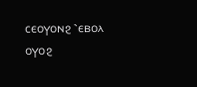ⲥⲉⲟⲩⲟⲛϩ ⳿ⲉⲃⲟⲗ ⲟⲩⲟϩ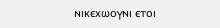ⲛⲓⲕⲉⲭⲱⲟⲩⲛⲓ ⲉⲧⲟⲓ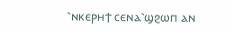⳿ⲛⲕⲉⲣⲏϯ ⲥⲉⲛⲁ⳿ϣϩⲱⲡ ⲁⲛ